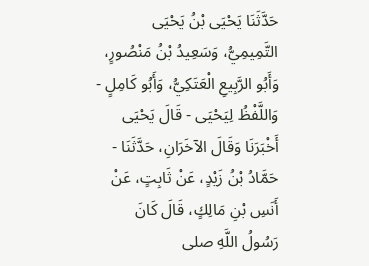حَدَّثَنَا يَحْيَى بْنُ يَحْيَى التَّمِيمِيُّ، وَسَعِيدُ بْنُ مَنْصُورٍ، وَأَبُو الرَّبِيعِ الْعَتَكِيُّ، وَأَبُو كَامِلٍ - وَاللَّفْظُ لِيَحْيَى - قَالَ يَحْيَى أَخْبَرَنَا وَقَالَ الآخَرَانِ، حَدَّثَنَا - حَمَّادُ بْنُ زَيْدٍ، عَنْ ثَابِتٍ، عَنْ أَنَسِ بْنِ مَالِكٍ، قَالَ كَانَ رَسُولُ اللَّهِ صلى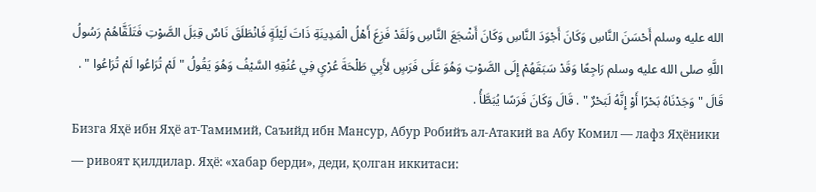الله عليه وسلم أَحْسَنَ النَّاسِ وَكَانَ أَجْوَدَ النَّاسِ وَكَانَ أَشْجَعَ النَّاسِ وَلَقَدْ فَزِعَ أَهْلُ الْمَدِينَةِ ذَاتَ لَيْلَةٍ فَانْطَلَقَ نَاسٌ قِبَلَ الصَّوْتِ فَتَلَقَّاهُمْ رَسُولُ اللَّهِ صلى الله عليه وسلم رَاجِعًا وَقَدْ سَبَقَهُمْ إِلَى الصَّوْتِ وَهُوَ عَلَى فَرَسٍ لأَبِي طَلْحَةَ عُرْىٍ فِي عُنُقِهِ السَّيْفُ وَهُوَ يَقُولُ " لَمْ تُرَاعُوا لَمْ تُرَاعُوا " . قَالَ " وَجَدْنَاهُ بَحْرًا أَوْ إِنَّهُ لَبَحْرٌ " . قَالَ وَكَانَ فَرَسًا يُبَطَّأُ .
Бизга Яҳё ибн Яҳё ат-Тамимий, Саъийд ибн Мансур, Абур Робийъ ал-Атакий ва Абу Комил — лафз Яҳёники — ривоят қилдилар. Яҳё: «хабар берди», деди, қолган иккитаси: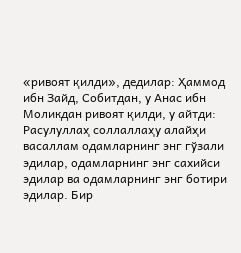«ривоят қилди», дедилар: Ҳаммод ибн Зайд, Собитдан, у Анас ибн Моликдан ривоят қилди, у айтди: Расулуллаҳ соллаллаҳу алайҳи васаллам одамларнинг энг гўзали эдилар, одамларнинг энг сахийси эдилар ва одамларнинг энг ботири эдилар. Бир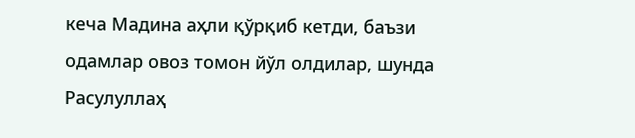кеча Мадина аҳли қўрқиб кетди, баъзи одамлар овоз томон йўл олдилар, шунда Расулуллаҳ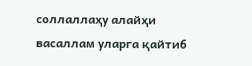соллаллаҳу алайҳи васаллам уларга қайтиб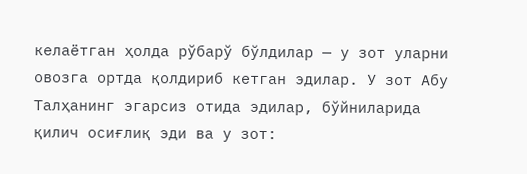келаётган ҳолда рўбарў бўлдилар — у зот уларни овозга ортда қолдириб кетган эдилар. У зот Абу Талҳанинг эгарсиз отида эдилар, бўйниларида қилич осиғлиқ эди ва у зот: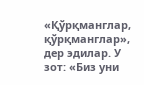«Қўрқманглар, қўрқманглар», дер эдилар. У зот: «Биз уни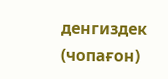денгиздек (чопағон)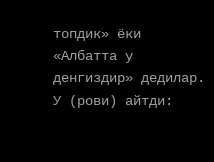топдик» ёки «Албатта у денгиздир» дедилар. У (рови) айтди: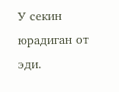У секин юрадиган от эди.